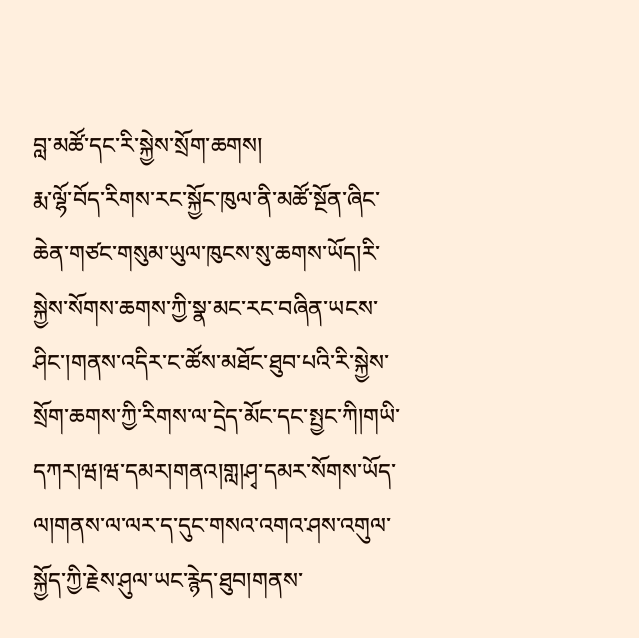བླ་མཚོ་དང་རི་སྐྱེས་སྲོག་ཆགས།
རྨ་ལྷོ་བོད་རིགས་རང་སྐྱོང་ཁུལ་ནི་མཚོ་སྔོན་ཞིང་ཆེན་གཙང་གསུམ་ཡུལ་ཁུངས་སུ་ཆགས་ཡོད།རི་སྐྱེས་སོགས་ཆགས་ཀྱི་སྣ་མང་རང་བཞིན་ཡངས་ཤིང་།གནས་འདིར་ང་ཚོས་མཐོང་ཐུབ་པའི་རི་སྐྱེས་སྲོག་ཆགས་ཀྱི་རིགས་ལ་དྲེད་མོང་དང་སྤྱང་ཀི།གཡི་དཀར།ཝ།ཝ་དམར།གནའ།གླ།ཤྭ་དམར་སོགས་ཡོད་ལ།གནས་ལ་ལར་ད་དུང་གསའ་འགའ་ཤས་འགུལ་སྐྱོད་ཀྱི་རྗེས་ཤུལ་ཡང་རྙེད་ཐུབ།གནས་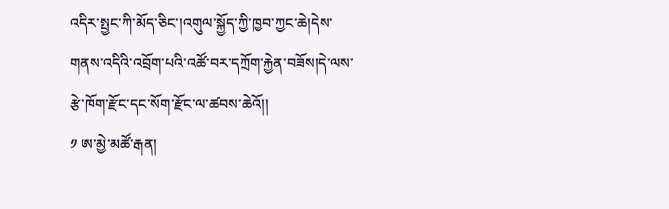འདིར་སྤྱང་ཀི་མོད་ཅིང་།འགུལ་སྐྱོད་ཀྱི་ཁྱབ་ཀྱང་ཆེ།དེས་གནས་འདིའི་འབྲོག་པའི་འཚོ་བར་དཀྲོག་རྐྱེན་བཟོས།དེ་ལས་རྩེ་ཁོག་རྫོང་དང་སོག་རྫོང་ལ་ཚབས་ཆེའོ།།
༡ ཨ་མྱེ་མཚོ་རྒན།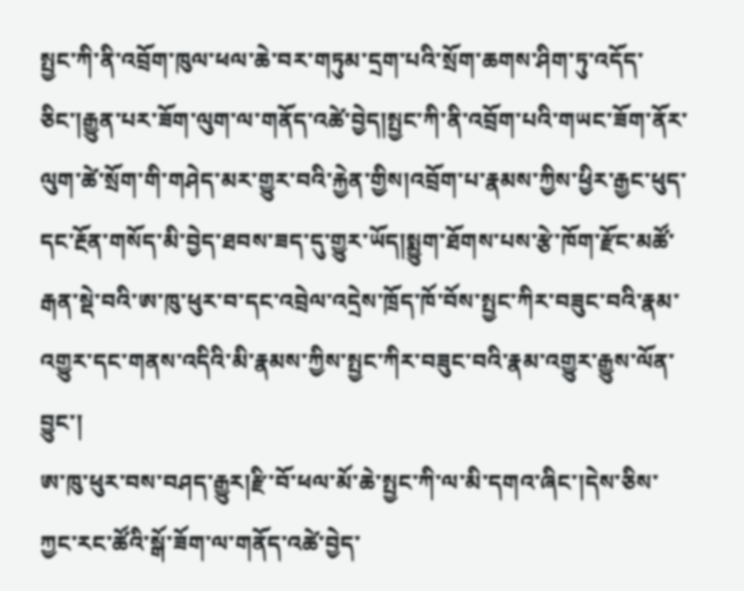སྤྱང་ཀི་ནི་འབྲོག་ཁུལ་ཕལ་ཆེ་བར་གཏུམ་དྲག་པའི་སྲོག་ཆགས་ཤིག་ཏུ་འདོད་ཅིང་།རྒྱུན་པར་ཟོག་ལུག་ལ་གནོད་འཚེ་བྱེད།སྤྱང་ཀི་ནི་འབྲོག་པའི་གཡང་ཟོག་ནོར་ལུག་ཚེ་སྲོག་གི་གཤེད་མར་གྱུར་བའི་རྐྱེན་གྱིས།འབྲོག་པ་རྣམས་ཀྱིས་ཕྱིར་རྒྱང་ཕུད་དང་རྔོན་གསོད་མི་བྱེད་ཐབས་ཟད་དུ་གྱུར་ཡོད།སྨྱུག་ཐོགས་པས་རྩེ་ཁོག་རྫོང་མཚོ་རྒན་སྡེ་བའི་ཨ་ཁུ་ཕུར་བ་དང་འབྲེལ་འདྲེས་ཁྲོད་ཁོ་བོས་སྤྱང་ཀིར་བཟུང་བའི་རྣམ་འགྱུར་དང་གནས་འདིའི་མི་རྣམས་ཀྱིས་སྤྱང་ཀིར་བཟུང་བའི་རྣམ་འགྱུར་རྒྱུས་ལོན་བྱུང་།
ཨ་ཁུ་ཕུར་བས་བཤད་རྒྱུར།རྫི་བོ་ཕལ་མོ་ཆེ་སྤྱང་ཀི་ལ་མི་དགའ་ཞིང་།དེས་ཅིས་ཀྱང་རང་ཚོའི་སྒོ་ཟོག་ལ་གནོད་འཚེ་བྱེད་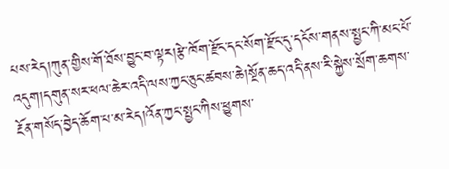པས་རེད།ཀུན་གྱིས་གོ་ཐོས་བྱུང་བ་ལྟར།རྩེ་ཁོག་རྫོང་དང་སོག་རྫོང་དུ་དངོས་གནས་སྤྱང་ཀི་མང་པོ་འདུག།དགུན་སར་ཕལ་ཆེར་འདི་ལས་ཀྱང་ཅུང་ཚབས་ཆེ།སྔོན་ཆད་འདི་ནས་རི་སྐྱེས་སྲོག་ཆགས་རྔོན་གསོད་བྱེད་ཆོག་པ་མ་རེད།འོན་ཀྱང་སྤྱང་ཀིས་ཕྱུགས་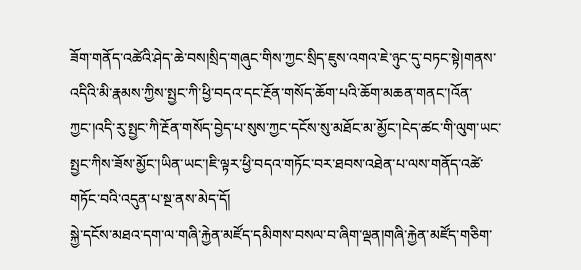ཟོག་གནོད་འཚེའི་ཤེད་ཆེ་བས།སྲིད་གཞུང་གིས་ཀྱང་སྲིད་ཇུས་འགའ་ཇེ་ཉུང་དུ་བཏང་སྟེ།གནས་འདིའི་མི་རྣམས་ཀྱིས་སྤྱང་ཀི་ཕྱི་བདའ་དང་རྔོན་གསོད་ཆོག་པའི་ཆོག་མཆན་གནང་།འོན་ཀྱང་།འདི་རུ་སྤྱང་ཀི་རྔོན་གསོད་བྱེད་པ་སུས་ཀྱང་དངོས་སུ་མཐོང་མ་མྱོང་།ངེད་ཚང་གི་ལུག་ཡང་སྤྱང་ཀིས་ཟོས་མྱོང་།ཡིན་ཡང་།ཇི་ལྟར་ཕྱི་བདའ་གཏོང་བར་ཐབས་འཐེན་པ་ལས་གནོད་འཚེ་གཏོང་བའི་འདུན་པ་སྔ་ནས་མེད་དོ།
སྐྱེ་དངོས་མཐའ་དག་ལ་གཞི་རྐྱེན་མཛོད་དམིགས་བསལ་བ་ཞིག་ལྡན།གཞི་རྐྱེན་མཛོད་གཅིག་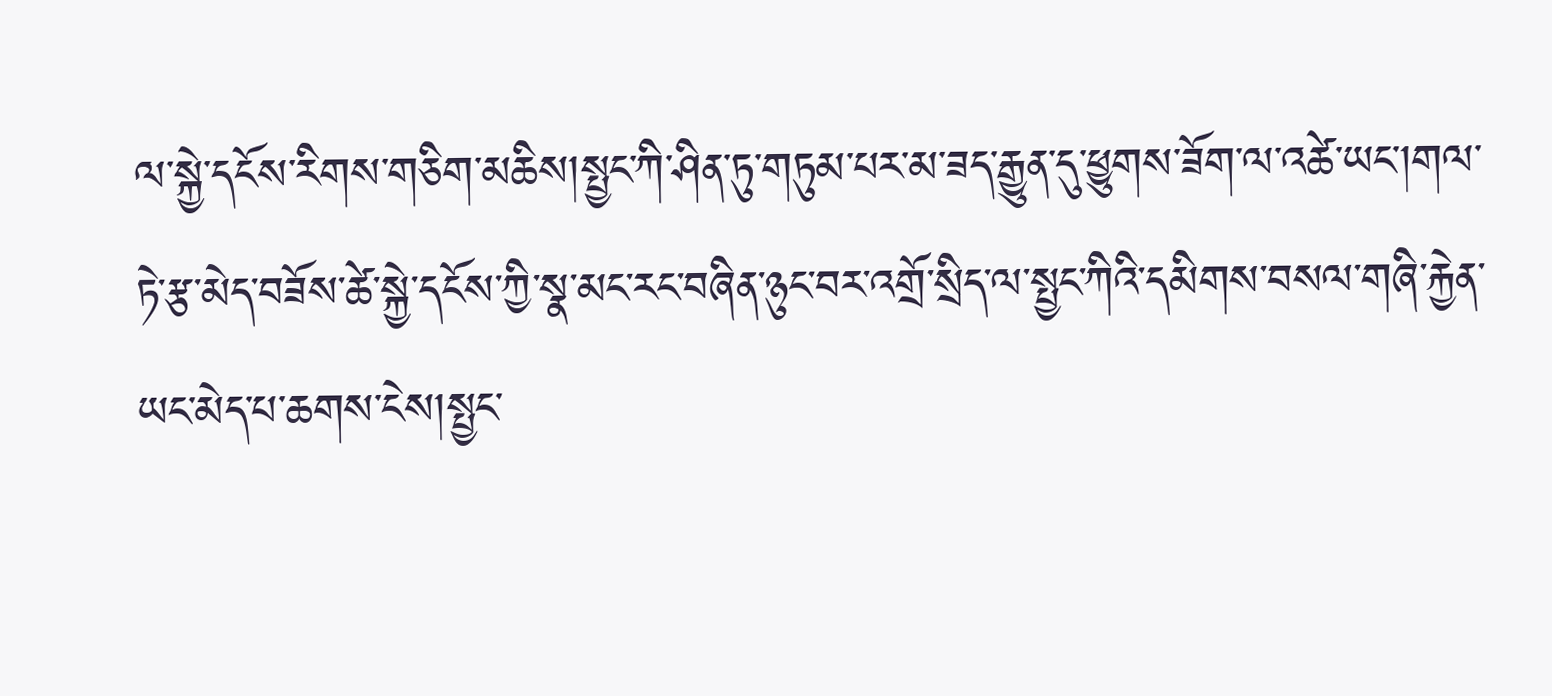ལ་སྐྱེ་དངོས་རིགས་གཅིག་མཆིས།སྤྱང་ཀི་ཤིན་ཏུ་གཏུམ་པར་མ་ཟད་རྒྱུན་དུ་ཕྱུགས་ཟོག་ལ་འཚེ་ཡང་།གལ་ཏེ་རྩ་མེད་བཟོས་ཚེ་སྐྱེ་དངོས་ཀྱི་སྣ་མང་རང་བཞིན་ཉུང་བར་འགྲོ་སྲིད་ལ་སྤྱང་ཀིའི་དམིགས་བསལ་གཞི་རྐྱེན་ཡང་མེད་པ་ཆགས་ངེས།སྤྱང་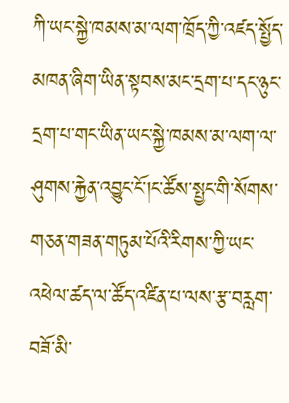ཀི་ཡང་སྐྱེ་ཁམས་མ་ལག་ཁྲོད་ཀྱི་འཛད་སྤྱོད་མཁན་ཞིག་ཡིན་སྟབས་མང་དྲག་པ་དང་ཉུང་དྲག་པ་གང་ཡིན་ཡང་སྐྱེ་ཁམས་མ་ལག་ལ་ཤུགས་རྐྱེན་འབྱུང་ངོ་།ང་ཚོས་སྤྱང་གི་སོགས་གཅན་གཟན་གཏུམ་པོའི་རིགས་ཀྱི་ཡང་འཕེལ་ཚད་ལ་ཚོད་འཛིན་པ་ལས་རྩ་བརླག་བཟོ་མི་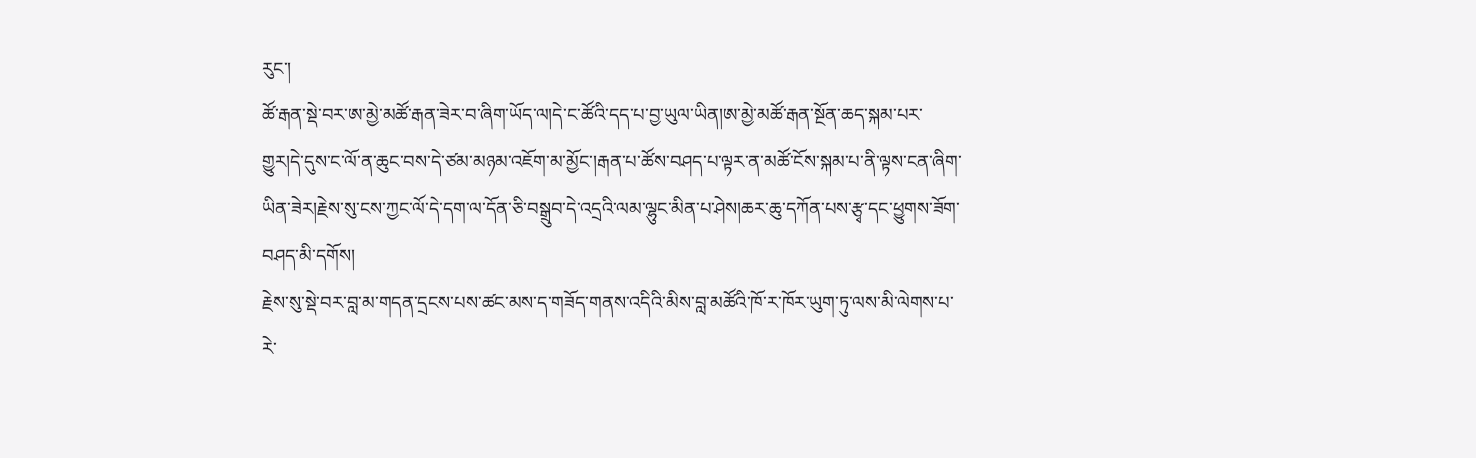རུང་།
ཚོ་རྒན་སྡེ་བར་ཨ་མྱེ་མཚོ་རྒན་ཟེར་བ་ཞིག་ཡོད་ལ།དེ་ང་ཚོའི་དད་པ་བྱ་ཡུལ་ཡིན།ཨ་མྱེ་མཚོ་རྒན་སྔོན་ཆད་སྐམ་པར་གྱུར།དེ་དུས་ང་ལོ་ན་ཆུང་བས་དེ་ཙམ་མཉམ་འཇོག་མ་མྱོང་།རྒན་པ་ཚོས་བཤད་པ་ལྟར་ན་མཚོ་ངོས་སྐམ་པ་ནི་ལྟས་ངན་ཞིག་ཡིན་ཟེར།རྗེས་སུ་ངས་ཀྱང་ལོ་དེ་དག་ལ་དོན་ཅི་བསྒྲུབ་དེ་འདྲའི་ལམ་ལྷུང་མིན་པ་ཤེས།ཆར་ཆུ་དཀོན་པས་རྩྭ་དང་ཕྱུགས་ཟོག་བཤད་མི་དགོས།
རྗེས་སུ་སྡེ་བར་བླ་མ་གདན་དྲངས་པས་ཚང་མས་ད་གཟོད་གནས་འདིའི་མིས་བླ་མཚོའི་ཁོ་ར་ཁོར་ཡུག་ཏུ་ལས་མི་ལེགས་པ་རེ་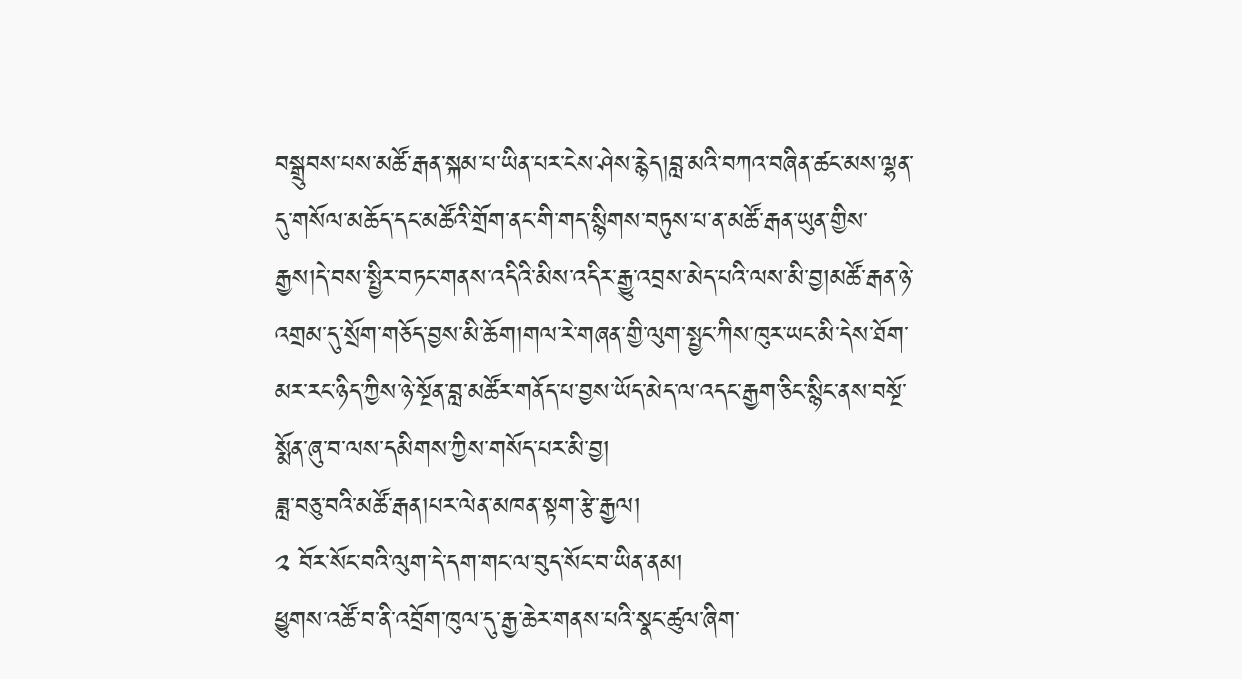བསྒྲུབས་པས་མཚོ་རྒན་སྐམ་པ་ཡིན་པར་ངེས་ཤེས་རྙེད།བླ་མའི་བཀའ་བཞིན་ཚང་མས་ལྷན་དུ་གསོལ་མཆོད་དང་མཚོའི་གྲོག་ནང་གི་གད་སྙིགས་བཏུས་པ་ན་མཚོ་རྒན་ཡུན་གྱིས་རྒྱས།དེ་བས་སྤྱིར་བཏང་གནས་འདིའི་མིས་འདིར་རྒྱུ་འབྲས་མེད་པའི་ལས་མི་བྱ།མཚོ་རྒན་ཉེ་འགྲམ་དུ་སྲོག་གཅོད་བྱས་མི་ཆོག།གལ་རེ་གཞན་གྱི་ལུག་སྤྱང་ཀིས་ཁུར་ཡང་མི་དེས་ཐོག་མར་རང་ཉིད་ཀྱིས་ཉེ་སྔོན་བླ་མཚོར་གནོད་པ་བྱས་ཡོད་མེད་ལ་འདང་རྒྱག་ཅིང་སྙིང་ནས་བསྔོ་སྨོན་ཞུ་བ་ལས་དམིགས་ཀྱིས་གསོད་པར་མི་བྱ།
ཟླ་བཅུ་བའི་མཚོ་རྒན།པར་ལེན་མཁན་སྟག་རྩེ་རྒྱལ།
༢ བོར་སོང་བའི་ལུག་དེ་དག་གང་ལ་བུད་སོང་བ་ཡིན་ནམ།
ཕྱུགས་འཚོ་བ་ནི་འབྲོག་ཁུལ་དུ་རྒྱ་ཆེར་གནས་པའི་སྣང་ཚུལ་ཞིག་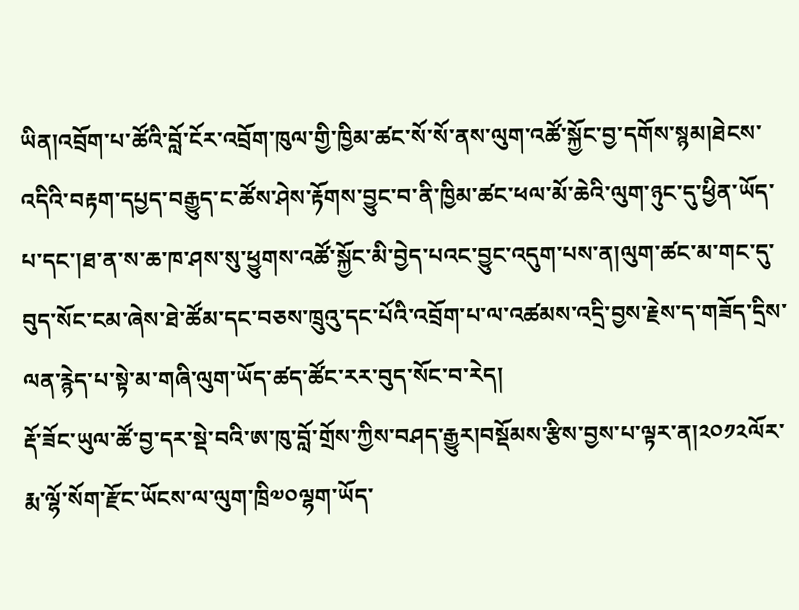ཡིན།འབྲོག་པ་ཚོའི་བློ་ངོར་འབྲོག་ཁུལ་གྱི་ཁྱིམ་ཚང་སོ་སོ་ནས་ལུག་འཚོ་སྐྱོང་བྱ་དགོས་སྙམ།ཐེངས་འདིའི་བརྟག་དཔྱད་བརྒྱུད་ང་ཚོས་ཤེས་རྟོགས་བྱུང་བ་ནི་ཁྱིམ་ཚང་ཕལ་མོ་ཆེའི་ལུག་ཉུང་དུ་ཕྱིན་ཡོད་པ་དང་།ཐ་ན་ས་ཆ་ཁ་ཤས་སུ་ཕྱུགས་འཚོ་སྐྱོང་མི་བྱེད་པའང་བྱུང་འདུག་པས་ན།ལུག་ཚང་མ་གང་དུ་བུད་སོང་ངམ་ཞེས་ཐེ་ཚོམ་དང་བཅས་ཁྲུའུ་དང་པོའི་འབྲོག་པ་ལ་འཚམས་འདྲི་བྱས་རྗེས་ད་གཟོད་དྲིས་ལན་རྙེད་པ་སྟེ་མ་གཞི་ལུག་ཡོད་ཚད་ཚོང་རར་བུད་སོང་བ་རེད།
རྡོ་ཟོང་ཡུལ་ཚོ་བྱ་དར་སྡེ་བའི་ཨ་ཁུ་བློ་གྲོས་ཀྱིས་བཤད་རྒྱུར།བསྡོམས་རྩིས་བྱས་པ་ལྟར་ན།༢༠༡༢ལོར་རྨ་ལྷོ་སོག་རྫོང་ཡོངས་ལ་ལུག་ཁྲི༧༠ལྷག་ཡོད་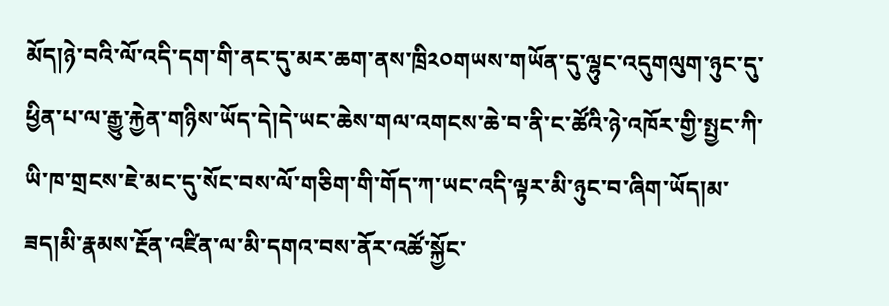མོད།ཉེ་བའི་ལོ་འདི་དག་གི་ནང་དུ་མར་ཆག་ནས་ཁྲི༢༠གཡས་གཡོན་དུ་ལྷུང་འདུགལུག་ཉུང་དུ་ཕྱིན་པ་ལ་རྒྱུ་རྐྱེན་གཉིས་ཡོད་དེ།དེ་ཡང་ཆེས་གལ་འགངས་ཆེ་བ་ནི་ང་ཚོའི་ཉེ་འཁོར་གྱི་སྤྱང་ཀི་ཡི་ཁ་གྲངས་ཇེ་མང་དུ་སོང་བས་ལོ་གཅིག་གི་གོད་ཀ་ཡང་འདི་ལྟར་མི་ཉུང་བ་ཞིག་ཡོད།མ་ཟད།མི་རྣམས་རྔོན་འཛིན་ལ་མི་དགའ་བས་ནོར་འཚོ་སྐྱོང་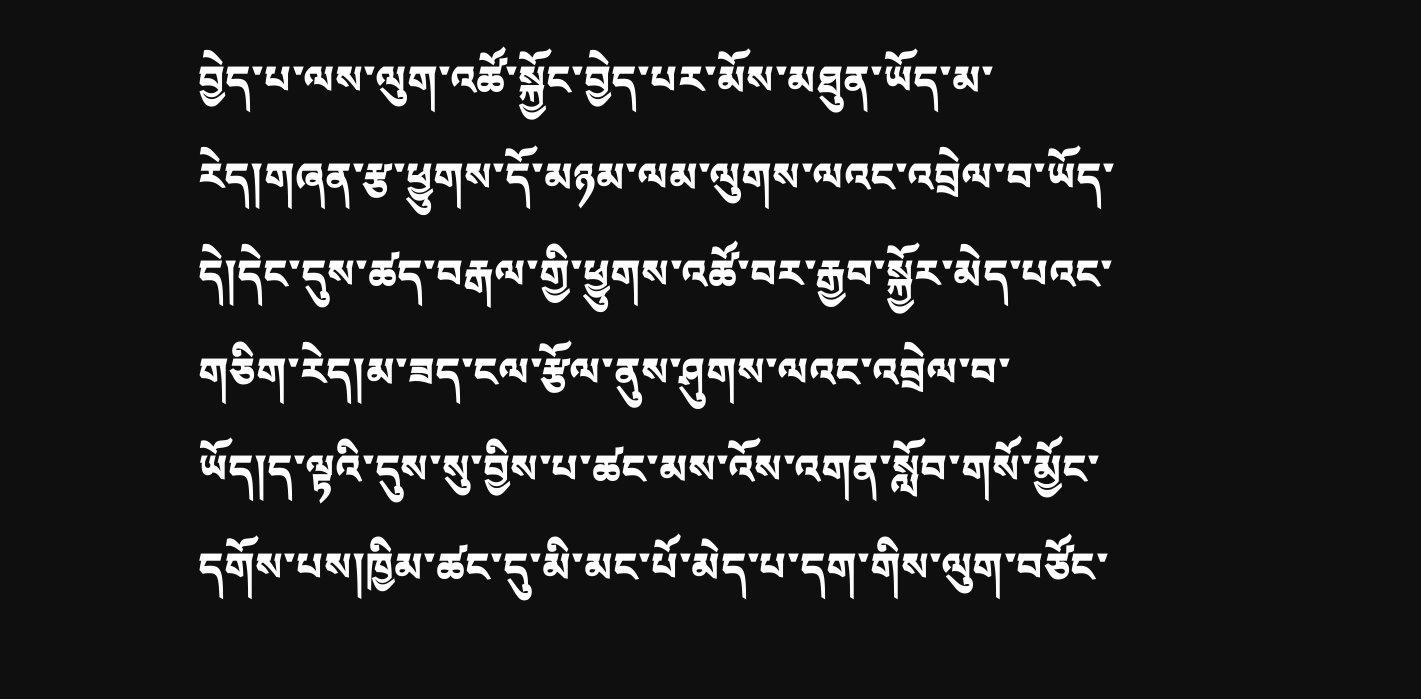བྱེད་པ་ལས་ལུག་འཚོ་སྐྱོང་བྱེད་པར་མོས་མཐུན་ཡོད་མ་རེད།གཞན་རྩ་ཕྱུགས་དོ་མཉམ་ལམ་ལུགས་ལའང་འབྲེལ་བ་ཡོད་དེ།དེང་དུས་ཚད་བརྒལ་གྱི་ཕྱུགས་འཚོ་བར་རྒྱབ་སྐྱོར་མེད་པའང་གཅིག་རེད།མ་ཟད་ངལ་རྩོལ་ནུས་ཤུགས་ལའང་འབྲེལ་བ་ཡོད།ད་ལྟའི་དུས་སུ་བྱིས་པ་ཚང་མས་འོས་འགན་སློབ་གསོ་མྱོང་དགོས་པས།ཁྱིམ་ཚང་དུ་མི་མང་པོ་མེད་པ་དག་གིས་ལུག་བཙོང་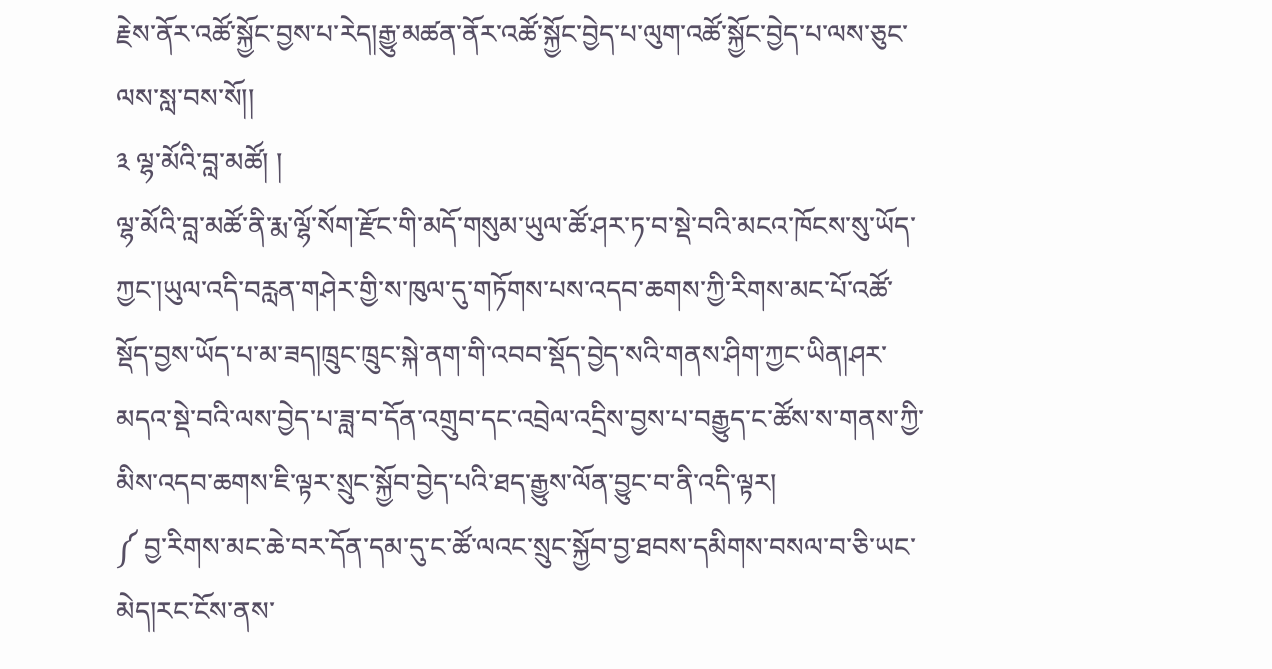རྗེས་ནོར་འཚོ་སྐྱོང་བྱས་པ་རེད།རྒྱུ་མཚན་ནོར་འཚོ་སྐྱོང་བྱེད་པ་ལུག་འཚོ་སྐྱོང་བྱེད་པ་ལས་ཅུང་ལས་སླ་བས་སོ།།
༣ ལྷ་མོའི་བླ་མཚོ། །
ལྷ་མོའི་བླ་མཚོ་ནི་རྨ་ལྷོ་སོག་རྫོང་གི་མདོ་གསུམ་ཡུལ་ཚོ་ཤར་ཏ་བ་སྡེ་བའི་མངའ་ཁོངས་སུ་ཡོད་ཀྱང་།ཡུལ་འདི་བརླན་གཤེར་གྱི་ས་ཁུལ་དུ་གཏོགས་པས་འདབ་ཆགས་ཀྱི་རིགས་མང་པོ་འཚོ་སྡོད་བྱས་ཡོད་པ་མ་ཟད།ཁྲུང་ཁྲུང་སྐེ་ནག་གི་འབབ་སྡོད་བྱེད་སའི་གནས་ཤིག་ཀྱང་ཡིན།ཤར་མདའ་སྡེ་བའི་ལས་བྱེད་པ་ཟླ་བ་དོན་འགྲུབ་དང་འབྲེལ་འདྲིས་བྱས་པ་བརྒྱུད་ང་ཚོས་ས་གནས་ཀྱི་མིས་འདབ་ཆགས་ཇི་ལྟར་སྲུང་སྐྱོབ་བྱེད་པའི་ཐད་རྒྱུས་ལོན་བྱུང་བ་ནི་འདི་ལྟར།
༼ བྱ་རིགས་མང་ཆེ་བར་དོན་དམ་དུ་ང་ཚོ་ལའང་སྲུང་སྐྱོབ་བྱ་ཐབས་དམིགས་བསལ་བ་ཅི་ཡང་མེད།རང་ངོས་ནས་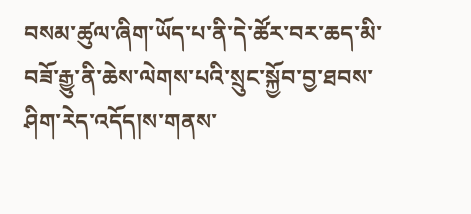བསམ་ཚུལ་ཞིག་ཡོད་པ་ནི་དེ་ཚོར་བར་ཆད་མི་བཟོ་རྒྱུ་ནི་ཆེས་ལེགས་པའི་སྲུང་སྐྱོབ་བྱ་ཐབས་ཤིག་རེད་འདོད།ས་གནས་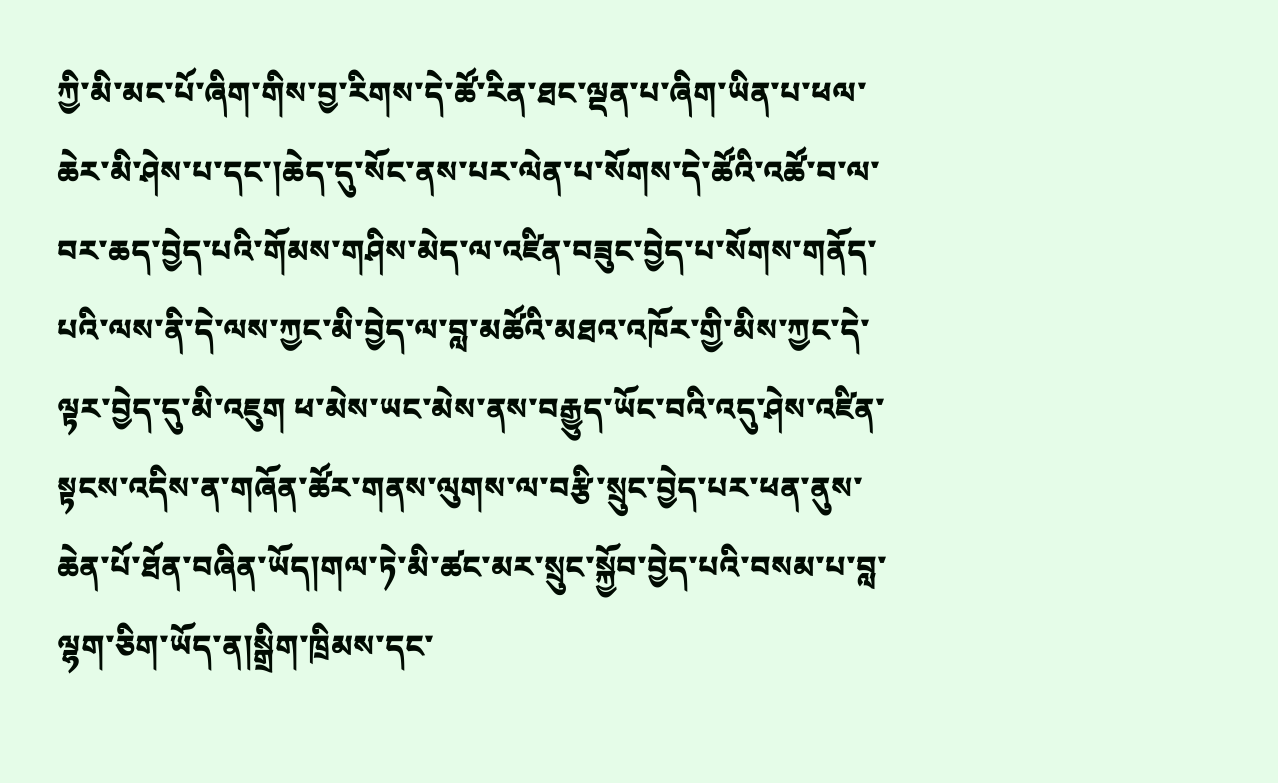ཀྱི་མི་མང་པོ་ཞིག་གིས་བྱ་རིགས་དེ་ཚོ་རིན་ཐང་ལྡན་པ་ཞིག་ཡིན་པ་ཕལ་ཆེར་མི་ཤེས་པ་དང་།ཆེད་དུ་སོང་ནས་པར་ལེན་པ་སོགས་དེ་ཚོའི་འཚོ་བ་ལ་བར་ཆད་བྱེད་པའི་གོམས་གཤིས་མེད་ལ་འཛིན་བཟུང་བྱེད་པ་སོགས་གནོད་པའི་ལས་ནི་དེ་ལས་ཀྱང་མི་བྱེད་ལ་བླ་མཚོའི་མཐའ་འཁོར་གྱི་མིས་ཀྱང་དེ་ལྟར་བྱེད་དུ་མི་འཇུག ཕ་མེས་ཡང་མེས་ནས་བརྒྱུད་ཡོང་བའི་འདུ་ཤེས་འཛིན་སྟངས་འདིས་ན་གཞོན་ཚོར་གནས་ལུགས་ལ་བརྩི་སྲུང་བྱེད་པར་ཕན་ནུས་ཆེན་པོ་ཐོན་བཞིན་ཡོད།གལ་ཏེ་མི་ཚང་མར་སྲུང་སྐྱོབ་བྱེད་པའི་བསམ་པ་བླ་ལྷག་ཅིག་ཡོད་ན།སྒྲིག་ཁྲིམས་དང་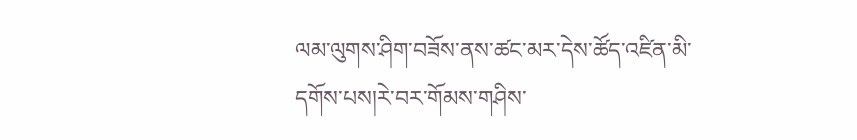ལམ་ལུགས་ཤིག་བཟོས་ནས་ཚང་མར་དེས་ཚོད་འཛིན་མི་དགོས་པས།རེ་བར་གོམས་གཤིས་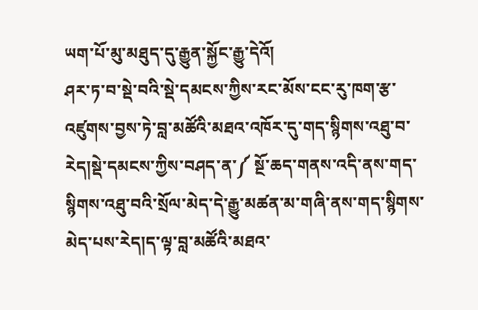ཡག་པོ་མུ་མཐུད་དུ་རྒྱུན་སྐྱོང་རྒྱུ་དེའོ།
ཤར་ཏ་བ་སྡེ་བའི་སྡེ་དམངས་ཀྱིས་རང་མོས་ངང་རུ་ཁག་རྩ་འཛུགས་བྱས་ཏེ་བླ་མཚོའི་མཐའ་འཁོར་དུ་གད་སྙིགས་འཐུ་བ་རེད།སྡེ་དམངས་ཀྱིས་བཤད་ན་༼ སྔོ་ཆད་གནས་འདི་ནས་གད་སྙིགས་འཐུ་བའི་སྲོལ་མེད་དེ་རྒྱུ་མཚན་མ་གཞི་ནས་གད་སྙིགས་མེད་པས་རེད།ད་ལྟ་བླ་མཚོའི་མཐའ་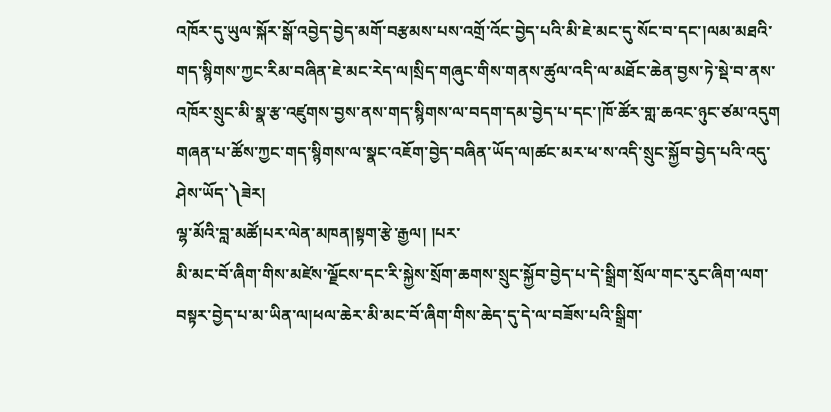འཁོར་དུ་ཡུལ་སྐོར་སྒོ་འབྱེད་བྱེད་མགོ་བརྩམས་པས་འགྲོ་འོང་བྱེད་པའི་མི་ཇེ་མང་དུ་སོང་བ་དང་།ལམ་མཐའི་གད་སྙིགས་ཀྱང་རིམ་བཞིན་ཇེ་མང་རེད་ལ།སྲིད་གཞུང་གིས་གནས་ཚུལ་འདི་ལ་མཐོང་ཆེན་བྱས་ཏེ་སྡེ་བ་ནས་འཁོར་སྲུང་མི་སྣ་རྩ་འཛུགས་བྱས་ནས་གད་སྙིགས་ལ་བདག་དམ་བྱེད་པ་དང་།ཁོ་ཚོར་གླ་ཆའང་ཉུང་ཙམ་འདུག གཞན་པ་ཚོས་ཀྱང་གད་སྙིགས་ལ་སྣང་འཇོག་བྱེད་བཞིན་ཡོད་ལ།ཚང་མར་ཕ་ས་འདི་སྲུང་སྐྱོབ་བྱེད་པའི་འདུ་ཤེས་ཡོད་༽ཟེར།
ལྷ་མོའི་བླ་མཚོ།པར་ལེན་མཁན།སྟག་རྩེ་རྒྱལ། །པར་
མི་མང་བོ་ཞིག་གིས་མཛེས་ལྗོངས་དང་རི་སྐྱེས་སྲོག་ཆགས་སྲུང་སྐྱོབ་བྱེད་པ་དེ་སྒྲིག་སྲོལ་གང་རུང་ཞིག་ལག་བསྟར་བྱེད་པ་མ་ཡིན་ལ།ཕལ་ཆེར་མི་མང་བོ་ཞིག་གིས་ཆེད་དུ་དེ་ལ་བཟོས་པའི་སྒྲིག་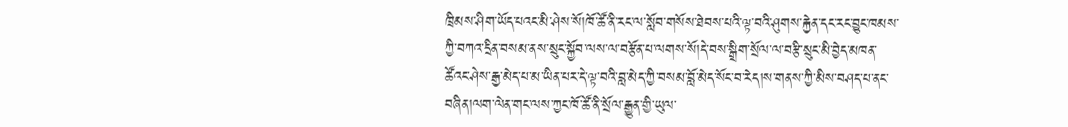ཁྲིམས་ཤིག་ཡོད་པའང་མི་ཤེས་སོ།ཁོ་ཚོ་ནི་རང་ལ་སློབ་གསོས་ཐེབས་པའི་ལྟ་བའི་ཤུགས་རྐྱེན་དང་རང་བྱུང་ཁམས་ཀྱི་བཀའ་དྲིན་བསམ་ནས་སྲུང་སྐྱོབ་ལས་ལ་བརྩོན་པ་ལགས་སོ།དེ་བས་སྒྲིག་སྲོལ་ལ་བརྩི་སྲུང་མི་བྱེད་མཁན་ཚོའང་ཤེས་རྒྱ་མེད་པ་མ་ཡིན་པར་དེ་ལྟ་བའི་བླ་མེད་ཀྱི་བསམ་བློ་མེད་སོང་བ་རེད།ས་གནས་ཀྱི་མིས་བཤད་པ་ནང་བཞིན།ལག་ལེན་གང་ལས་ཀྱང་ཁོ་ཚོ་ནི་སྲོལ་རྒྱུན་གྱི་ཡུལ་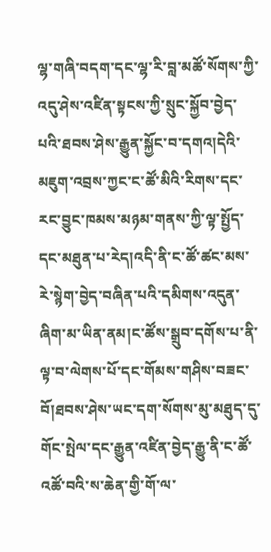ལྷ་གཞི་བདག་དང་ལྷ་རི་བླ་མཚོ་སོགས་ཀྱི་འདུ་ཤེས་འཛིན་སྟངས་ཀྱི་སྲུང་སྐྱོབ་བྱེད་པའི་ཐབས་ཤེས་རྒྱུན་སྐྱོང་བ་དགའ།དེའི་མཇུག་འབྲས་ཀྱང་ང་ཚོ་མིའི་རིགས་དང་རང་བྱུང་ཁམས་མཉམ་གནས་ཀྱི་ལྟ་སྤྱོད་དང་མཐུན་པ་རེད།འདི་ནི་ང་ཚོ་ཚང་མས་རེ་སྙེག་བྱེད་བཞིན་པའི་དམིགས་འདུན་ཞིག་མ་ཡིན་ནམ།ང་ཚོས་སྒྲུབ་དགོས་པ་ནི་ལྟ་བ་ལེགས་པོ་དང་གོམས་གཤིས་བཟང་བོ།ཐབས་ཤེས་ཡང་དག་སོགས་མུ་མཐུད་དུ་གོང་སྤེལ་དང་རྒྱུན་འཛིན་བྱེད་རྒྱུ་ནི་ང་ཚོ་འཚོ་བའི་ས་ཆེན་གྱི་གོ་ལ་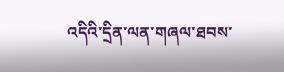འདིའི་དྲིན་ལན་གཞལ་ཐབས་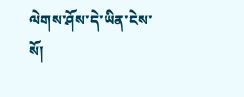ལེགས་ཤོས་དེ་ཡིན་ངེས་སོ།